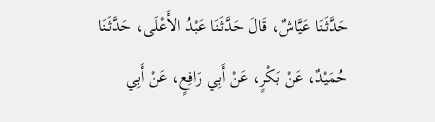حَدَّثَنَا عَيَّاشٌ، قَالَ حَدَّثَنَا عَبْدُ الأَعْلَى، حَدَّثَنَا حُمَيْدٌ، عَنْ بَكْرٍ، عَنْ أَبِي رَافِعٍ، عَنْ أَبِي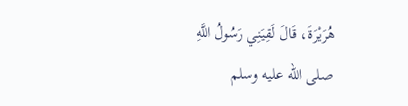هُرَيْرَةَ، قَالَ لَقِيَنِي رَسُولُ اللَّهِ صلى الله عليه وسلم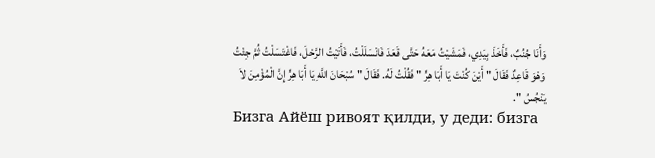وَأَنَا جُنُبٌ، فَأَخَذَ بِيَدِي، فَمَشَيْتُ مَعَهُ حَتَّى قَعَدَ فَانْسَلَلْتُ، فَأَتَيْتُ الرَّحْلَ، فَاغْتَسَلْتُ ثُمَّ جِئْتُ وَهْوَ قَاعِدٌ فَقَالَ " أَيْنَ كُنْتَ يَا أَبَا هِرٍّ " فَقُلْتُ لَهُ. فَقَالَ " سُبْحَانَ اللَّهِ يَا أَبَا هِرٍّ إِنَّ الْمُؤْمِنَ لاَ يَنْجُسُ ".
Бизга Айёш ривоят қилди, у деди: бизга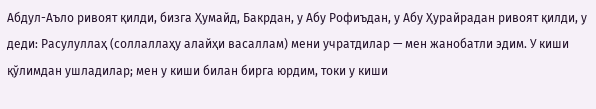Абдул-Аъло ривоят қилди, бизга Ҳумайд, Бакрдан, у Абу Рофиъдан, у Абу Ҳурайрадан ривоят қилди, у деди: Расулуллаҳ (соллаллаҳу алайҳи васаллам) мени учратдилар — мен жанобатли эдим. У киши қўлимдан ушладилар; мен у киши билан бирга юрдим, токи у киши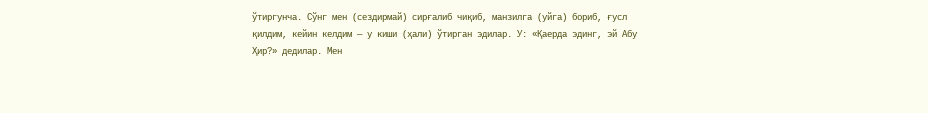ўтиргунча. Сўнг мен (сездирмай) сирғалиб чиқиб, манзилга (уйга) бориб, ғусл қилдим, кейин келдим — у киши (ҳали) ўтирган эдилар. У: «Қаерда эдинг, эй Абу Ҳир?» дедилар. Мен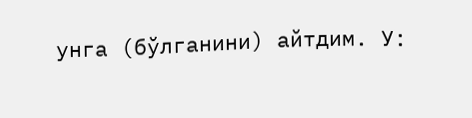унга (бўлганини) айтдим. У: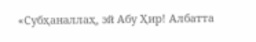«Субҳаналлаҳ, эй Абу Ҳир! Албатта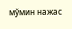мўмин нажас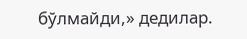бўлмайди,» дедилар.